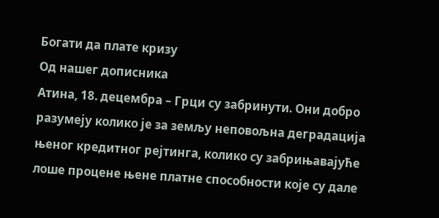Богати да плате кризу
Од нашег дописника
Атина, 18. децембра – Грци су забринути. Они добро разумеју колико је за земљу неповољна деградација њеног кредитног рејтинга, колико су забрињавајуће лоше процене њене платне способности које су дале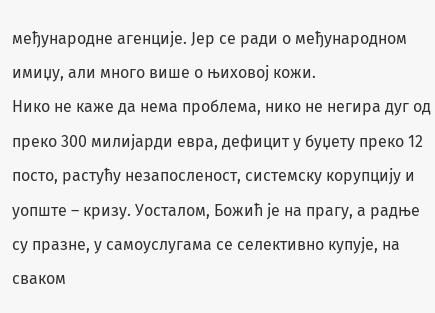међународне агенције. Јер се ради о међународном имиџу, али много више о њиховој кожи.
Нико не каже да нема проблема, нико не негира дуг од преко 300 милијарди евра, дефицит у буџету преко 12 посто, растућу незапосленост, системску корупцију и уопште – кризу. Уосталом, Божић је на прагу, а радње су празне, у самоуслугама се селективно купује, на сваком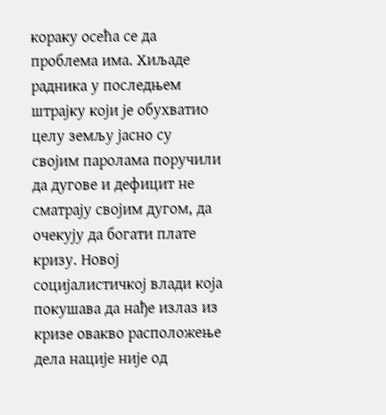кораку осећа се да проблема има. Хиљаде радника у последњем штрајку који је обухватио целу земљу јасно су својим паролама поручили да дугове и дефицит не сматрају својим дугом, да очекују да богати плате кризу. Новој социјалистичкој влади која покушава да нађе излаз из кризе овакво расположење дела нације није од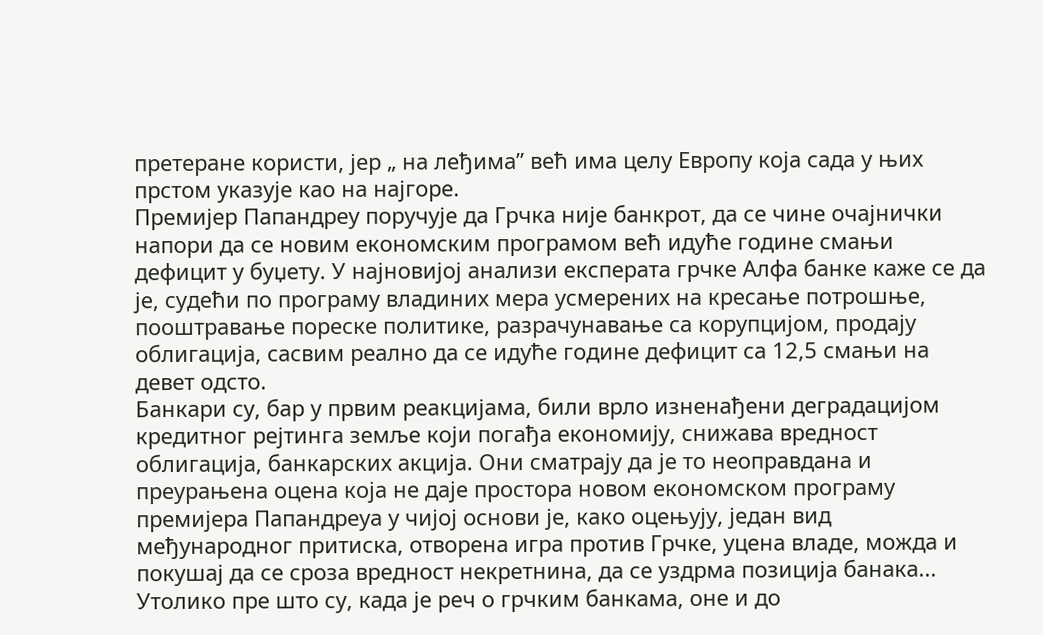претеране користи, јер „ на леђима” већ има целу Европу која сада у њих прстом указује као на најгоре.
Премијер Папандреу поручује да Грчка није банкрот, да се чине очајнички напори да се новим економским програмом већ идуће године смањи дефицит у буџету. У најновијој анализи експерата грчке Алфа банке каже се да је, судећи по програму владиних мера усмерених на кресање потрошње, пооштравање пореске политике, разрачунавање са корупцијом, продају облигација, сасвим реално да се идуће године дефицит са 12,5 смањи на девет одсто.
Банкари су, бар у првим реакцијама, били врло изненађени деградацијом кредитног рејтинга земље који погађа економију, снижава вредност облигација, банкарских акција. Они сматрају да је то неоправдана и преурањена оцена која не даје простора новом економском програму премијера Папандреуа у чијој основи је, како оцењују, један вид међународног притиска, отворена игра против Грчке, уцена владе, можда и покушај да се сроза вредност некретнина, да се уздрма позиција банака...
Утолико пре што су, када је реч о грчким банкама, оне и до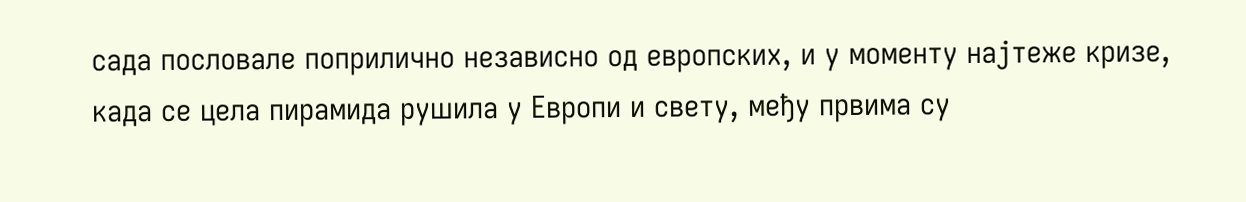сада пословале поприлично независно од европских, и у моменту најтеже кризе, када се цела пирамида рушила у Европи и свету, међу првима су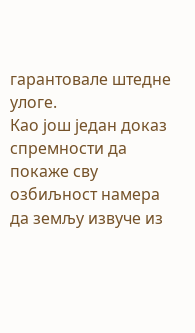гарантовале штедне улоге.
Као још један доказ спремности да покаже сву озбиљност намера да земљу извуче из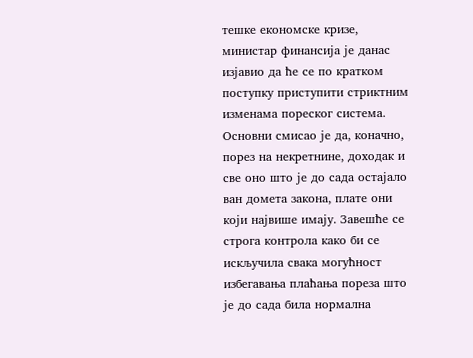тешке економске кризе, министар финансија је данас изјавио да ће се по кратком поступку приступити стриктним изменама пореског система. Основни смисао је да, коначно, порез на некретнине, доходак и све оно што је до сада остајало ван домета закона, плате они који највише имају. Завешће се строга контрола како би се искључила свака могућност избегавања плаћања пореза што је до сада била нормална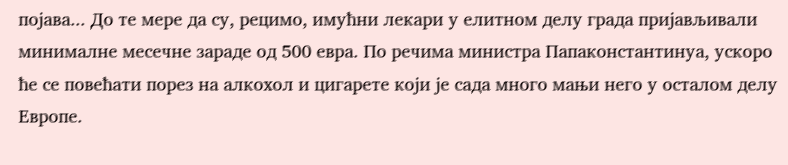појава... До те мере да су, рецимо, имућни лекари у елитном делу града пријављивали минималне месечне зараде од 500 евра. По речима министра Папаконстантинуа, ускоро ће се повећати порез на алкохол и цигарете који је сада много мањи него у осталом делу Европе.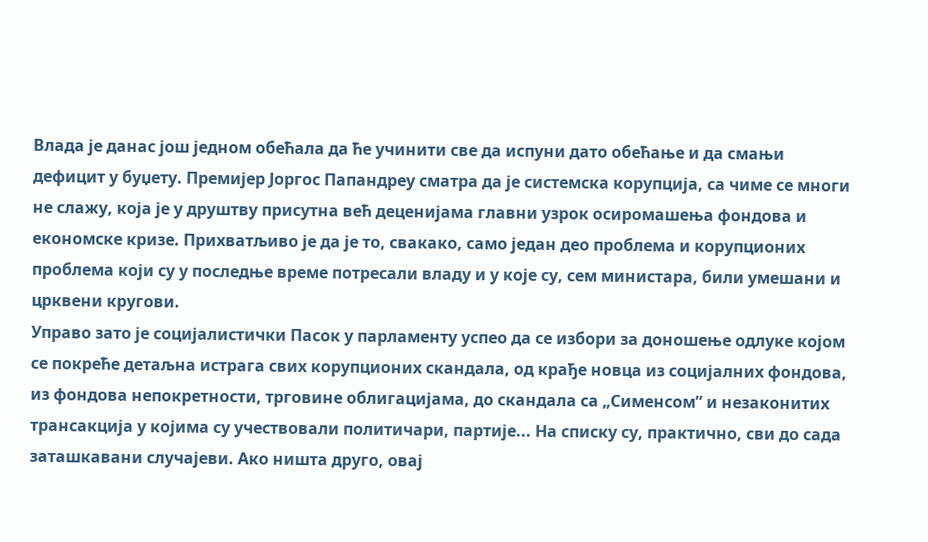Влада је данас још једном обећала да ће учинити све да испуни дато обећање и да смањи дефицит у буџету. Премијер Јоргос Папандреу сматра да је системска корупција, са чиме се многи не слажу, која је у друштву присутна већ деценијама главни узрок осиромашења фондова и економске кризе. Прихватљиво је да је то, свакако, само један део проблема и корупционих проблема који су у последње време потресали владу и у које су, сем министара, били умешани и црквени кругови.
Управо зато је социјалистички Пасок у парламенту успео да се избори за доношење одлуке којом се покреће детаљна истрага свих корупционих скандала, од крађе новца из социјалних фондова, из фондова непокретности, трговине облигацијама, до скандала са „Сименсом” и незаконитих трансакција у којима су учествовали политичари, партије... На списку су, практично, сви до сада заташкавани случајеви. Ако ништа друго, овај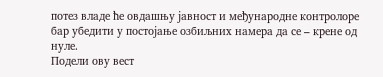потез владе ће овдашњу јавност и међународне контролоре бар убедити у постојање озбиљних намера да се – крене од нуле.
Подели ову вест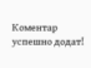Комeнтар успeшно додат!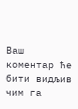Ваш комeнтар ћe бити видљив чим га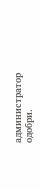администратор одобри.